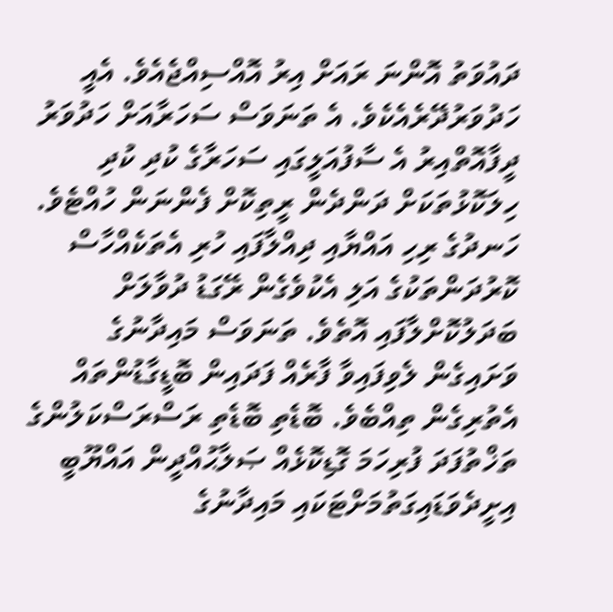ދައުވަތު އޮންނަ ރައަށް އިރު އޮއްސިއްޖެއެވެ. އެއީ ހަދުވަރުދޭރެއެކެވެ. އެ ތަނަވަސް ސަހަރާއަށް ހަދުވަރު ދީފާއޮތްއިރު އެ ސާފުއަލީގައި ސަހަރާގެ ކުދި ކުދި ހިލަކޮޅުތަކަށް ދަންދެން ރީތިކޮށް ފެންނަން ހުއްޓެވެ.
ހަނދުގެ ރިހި އައްޔާއި ދިއްލާފައި ހުރި އެތަކެއްހާސް ކޮރުދަންތަކުގެ އަލި އެކުވެގެން ރޭގަޑު ދުވާލަށް ބަދަލުކޮށްލާފައި އޮތެވެ. ތަނަވަސް މައިދާނުގެ ވަށައިގެން ލެވިފައިވާ ފާރެއް ފަދައިން ބޮޑީގާޑުންތައް އެތުރިގެން ތިއްބެވެ. ބޮޑެތި ބޮޑެތި ރަސްރަސްކަލުންގެ ތަޚްތުފަދަ ފުރިހަމަ ގޮޑިކޮޅެއް ޞަލާޙުއްދީން އައްޔޫބީ އިށީދެވަޑައިގަތުމަށްޓަކައި މައިދާނުގެ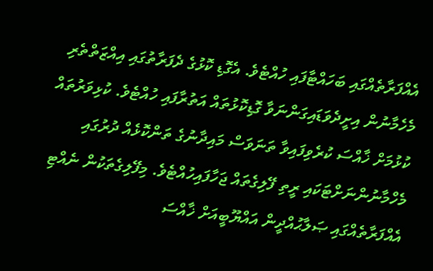އެއްފަރާތެއްގައި ބަހައްޓާފައި ހުއްޓެވެ. އެގޮޑި ކޮޅުގެ ދެފަރާތުގައި އިއްޒަތްތެރި މެހެމާނުން އިށީދެވަޑައިގަންނަވާ ގޮޑިކޮޅުތައް އަތުރާފައި ހުއްޓެވެ. ކުޅިވަރުތައް ކުޅުމަށް ޚާއްސަ ކުރެވިފައިވާ ތަނަވަސް މައިދާނުގެ ތަންކޮޅެއް ދުރުގައި މެހްމާނުންނަށްޓަކައި ރީތި ފޭލިގެތައް ޖަހާފައިހުއްޓެވެ. މިފޭލިގެތަކުން ނެއްޓި އެއްފަރާތެއްގައި ޞަލާޙުއްދީން އައްޔޫބީއަށް ޚާއްސަ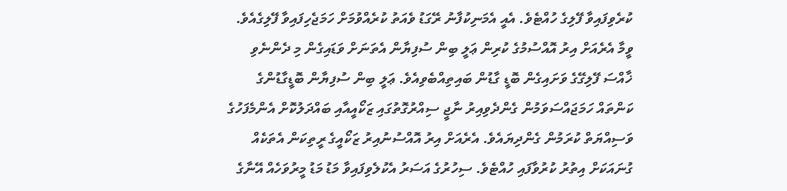ކުރެވިފައިވާ ފޭލިގެ ހުއްޓެވެ. އެއީ އެމަނިކުފާނު ރޭގަޑު ވެއަތު ކުރެއްވުމަށް ހަމަޖެހިފައިވާ ފޭލިގެއެވެ. ވީމާ އެރެއަށް އިރު އޮއްސުމުގެ ކުރިން ޢަލީ ބިން ސުފިޔާން އެތަނަށް ވަޑައިގެން މި ދެންނެވި ޚާއްސަ ފޭލިގޭގެ ވަށައިގެން ބޮޑީ ގާޑުން ބައިތިއްބެވިއެވެ. ޢަލީ ބިން ސުފިޔާން ބޮޑީގާޑުންގެ ކަންތައް ހަމަޖައްސަވަމުން ގެންދެވިއިރު ނާޖީ ސިއްރުގޮތުގައި ޒަކޯއީއާއި ބައްދަލުކޮށް އެންމެފަހުގެ ވަސިއްޔަތް ކުރަމުން ގެންދިޔައެވެ. އެރެއަށް އިރު އޮއްސުނުއިރު ޒަކޯއީގެ ރީތިކަން އެތަކެއް ގުނައަކަށް އިތުރު ކުރުވާފައި ހުއްޓެވެ. ސިހުރުގެ އަސަރު އެކުލެވިފައިވާ މަޑު މަޑު މީރުވަހެއް އޭނާގެ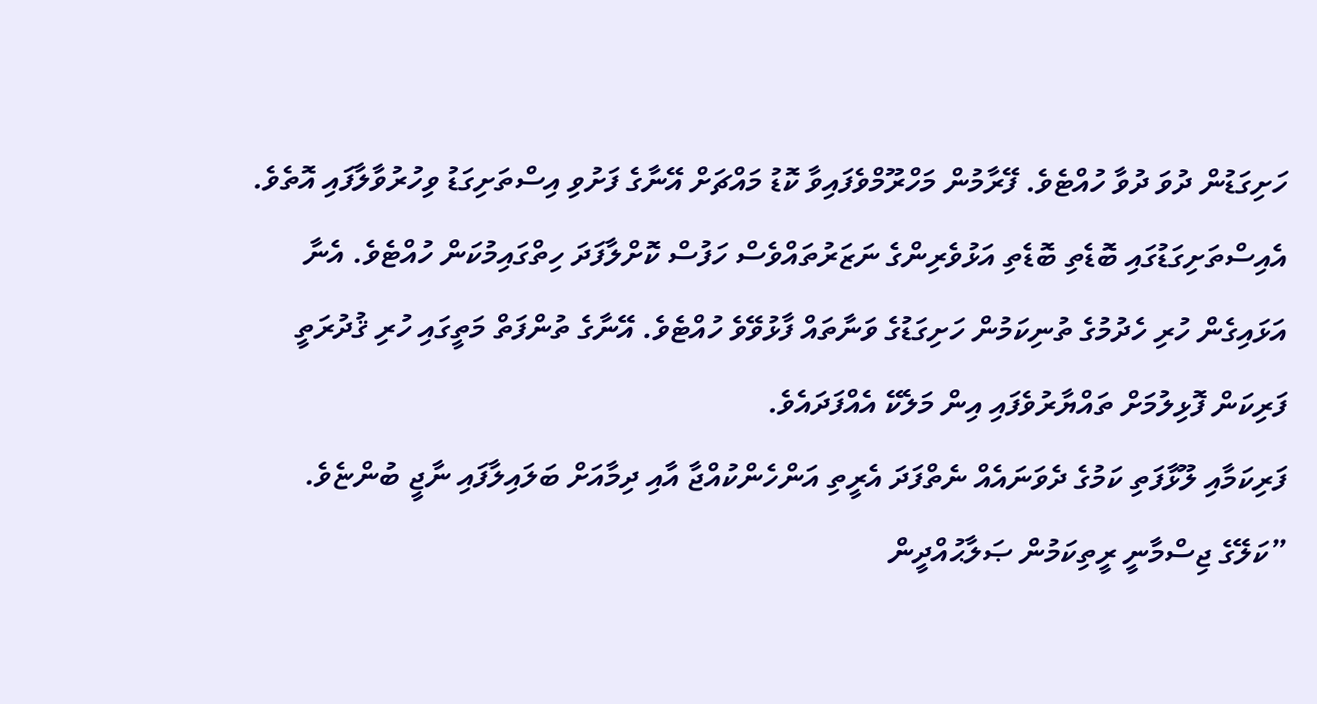ހަށިގަޑުން ދުވަ ދުވާ ހުއްޓެވެ. ފޭރާމުން މަހްރޫމްވެފައިވާ ކޮޑު މައްޗަށް އޭނާގެ ފަށުވި އިސްތަށިގަޑު ވިހުރުވާލާފައި އޮތެވެ. އެއިސްތަށިގަޑުގައި ބޮޑެތި ބޮޑެތި އަޅުވެރިންގެ ނަޒަރުތައްވެސް ހަފުސް ކޮށްލާފަދަ ހިތްގައިމުކަން ހުއްޓެވެ. އެނާ އަޅައިގެން ހުރި ހެދުމުގެ ތުނިކަމުން ހަށިގަޑުގެ ވަނާތައް ފާޅުވޭވެ ހުއްޓެވެ. އޭނާގެ ތުންފަތް މަތީގައި ހުރި ޤުދުރަތީ ފަރިކަން ފޮޅިލުމަށް ތައްޔާރުވެފައި އިން މަލެކޭ އެއްފަދައެވެ.
ފަރިކަމާއި ލޫޅާފަތި ކަމުގެ ދެވަނައެއް ނެތްފަދަ އެރީތި އަންހެންކުއްޖާ އާއި ދިމާއަށް ބަލައިލާފައި ނާޖީ ބުންޏެވެ. ”ކަލޭގެ ޖިސްމާނީ ރީތިކަމުން ޞަލާޙުއްދީން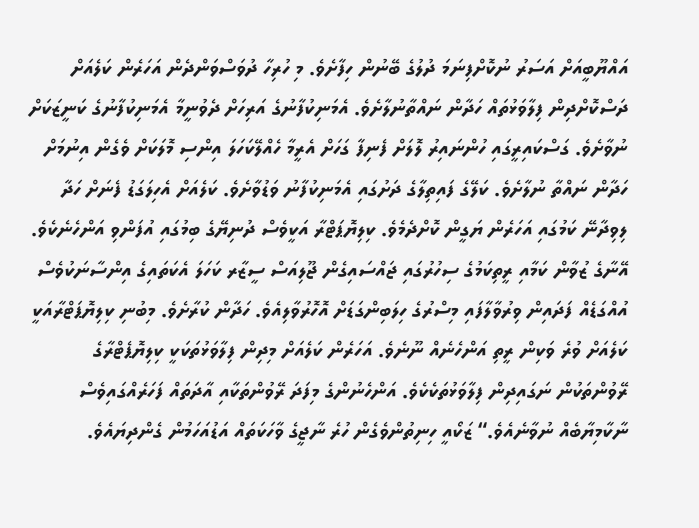އައްޔޫބީއަށް އަސަރު ނުކޮށްފިނަމަ ދުލުގެ ބޭނުން ހިފާށެވެ. މި ހުރިހާ ދުވަސްވަންދެން އަހަރެން ކަލެއަށް ދަސްކޮށްދިން ފިލާވަޅުތައް ހަދާން ނައްތާނުލާށެވެ. އެމަނިކުފާނުގެ އަރިހަށް ދެވުނީމާ އެމަނިކުފާނުގެ ކަނީޒަކަށް ނުވާށެވެ. ގަސްކައިރީގައި ހުންނައިރު ލޮލަށް ފެނިފާ ގަހަށް އެރީމާ ހެއްލޭކަހަލަ އިންސި މޮލަކަށް ވެގެން އިނުމަށް ހަދާން ނައްތާ ނުލާށެވެ. ކަލޭގެ ފައިތިލާގެ ދަށުގައި އެމަނިކުފާނު ވަޑުވާށެވެ. ކަލެއަށް އެހިލަގަޑު ފެނަށް ހަދާ ލިވިދާނޭ ކަމުގައި އަހަރެން ޔަގީން ކޮށްދެމެވެ. ކިލިޔޮޕަޓްރާ އަކީވެސް ދުނިޔޭގެ ބިމުގައި އުފަންވި އަންހެނެކެވެ. އޭނާގެ ޒުވާން ކަމާއި ރީތިކަމުގެ ސިހުރުގައި ޖައްސައިގެން ޖޫލިއަސް ސީޒާރ ކަހަލަ އެކަތައިގެ އިންސާނަކުވެސް އުއްގަޑެއް ފަދައިން ވިރުވާލާފައި މިސްރުގެ ހިލަބިންގަޑަށް އޮހޮރުވާލިއެވެ. ހަދާން ކުރާށެވެ. މިބުނި ކިލިޔޮޕަޓްރާއަކީ ކަލެއަށް ވުރެ ވަކިން ރީތި އަންހެނެއް ނޫނެވެ. އަހަރެން ކަލެއަށް މިދިން ފިލާވަޅުތަކަކީ ކިލިޔޮޕެޓްރާގެ ރޭވުންތަކުން ނަގައިދިން ފިލާވަޅުތަކެކެވެ. އަންހެނުންގެ މިފަދަ ރޭވުންތަކާއި އާދަތައް ފަހަރެއްގައިވެސް ނާކާމިޔާބެއް ނުވާނެއެވެ.“ ޒަކޯއީ ހިނިތުންވެގެން ހުރެ ނާޖީގެ ވާހަކަތައް އަޑުއަހަމުން ގެންދިޔައެވެ.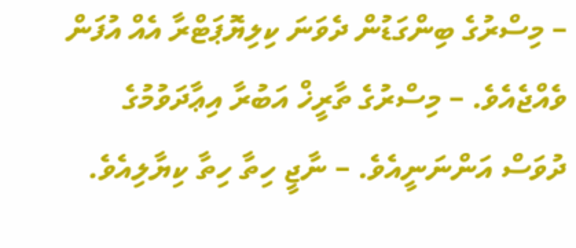– މިސްރުގެ ބިންގަޑުން ދެވަނަ ކިލިޔޮޕަޓްރާ އެއް އުފަން ވެއްޖެއެވެ. – މިސްރުގެ ތާރީޚް އަބުރާ އިޢާދަވުމުގެ ދުވަސް އަންނަނީއެވެ. – ނާޖީ ހިތާ ހިތާ ކިޔާލިއެވެ.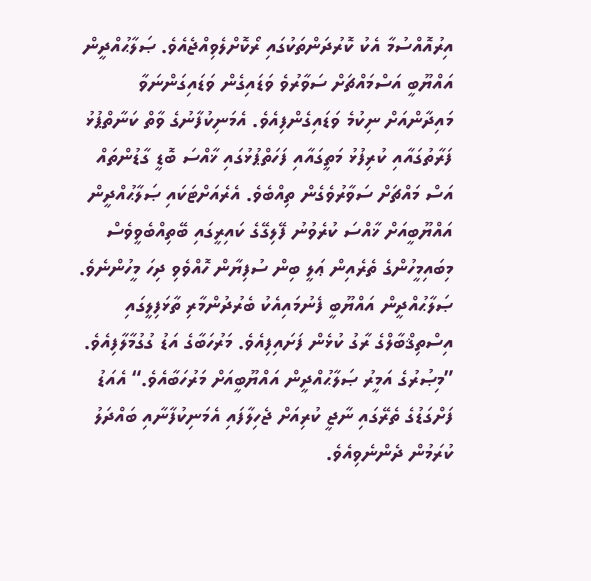އިރުއޮއްސުމާ އެކު ކޮރުދަންތަކުގައި ރޯކޮށްލެވިއްޖެއެވެ. ޞަލާޙުއްދީން އައްޔޫބީ އަސްމައްޗަށް ސަވާރުވެ ވަޑައިގެން ވަޑައިގަންނަވާ މައިދާންއަށް ނިކުމެ ވަޑައިގެންފިއެވެ. އެމަނިކުފާނުގެ ވާތް ކަނާތްޕުޅު ފަރާތުގައާއި ކުރިފުޅު މަތީގައާއި ފަހަތްޕުޅުގައި ޚާއްސަ ބޮޑީ ގާޑުންތައް އަސް މައްޗަށް ސަވާރުވެގެން ތިއްބެވެ. އެރެއަށްޓަކައި ޞަލާޙުއްދީން އައްޔޫބީއަށް ޚާއްސަ ކުރެވުނު ފޭލިގޭގެ ކައިރީގައި ބޭތިއްބެވީވެސް މިބައިމީހުންގެ ތެރެއިން ޢަލީ ބިން ސުފިޔާން ހޮއްވެވި ދިހަ މީހުންނެވެ.
ޞަލާޙުއްދީން އައްޔޫބީ ފެނުމައިއެކު ބެރުދުންމާރި ތާޅަފިލީގައި އިސްތިޤްބާލްގެ ރާގު ކުޅެން ފަށައިފިއެވެ. މަރުހަބާގެ އަޑު ގުގުމާލާފިއެވެ. ”މިޞުރުގެ އަމީރު ޞަލާޙުއްދީން އައްޔޫބީއަށް މަރުހަބާއެވެ.“ އެއަޑު ފަށްގަޑުގެ ތެރޭގައި ނާޖީ ކުރިއަށް ޖެހިލާފައި އެމަނިކުފާނާއި ބައްދަލު ކުރަމުން ދެންނެވިއެވެ.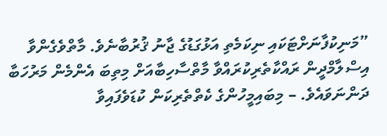”މަނިކުފާނަށްޓަކައި ނިކަމެތި އަޅުގަޑުގެ ޖާނު ޤުރުބާނެވެ. މާތްވެގެންވާ އިސްލާމްދީން ރައްކާތެރިކުރައްވާ މާތްސާހިބާއަށް މިތިބަ އެންމެން މަރުހަބާ ދަންނަވައެވެ. – މިބައިމީހުންގެ ކެތްތެރިކަން ކުޑަވެފައިވާ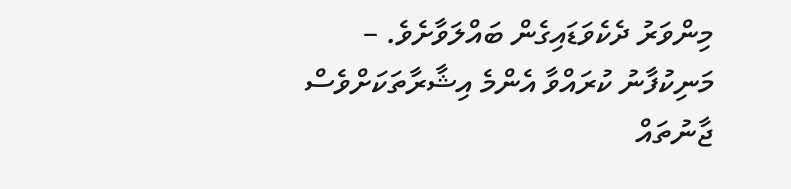މިންވަރު ދެކެވަޑައިގެން ބައްލަވާށެވެ. – މަނިކުފާނު ކުރައްވާ އެންމެ އިޝާރާތަކަށްވެސް ޖާނުތައް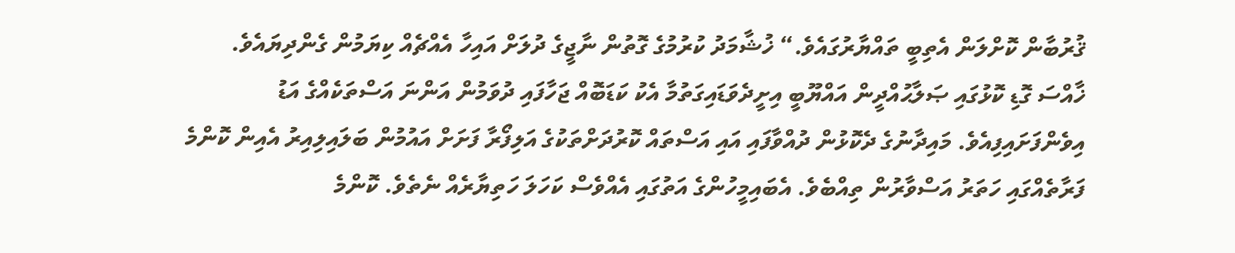ޤުރުބާން ކޮށްލަން އެތިބީ ތައްޔާރުގައެވެ.“ ޚުޝާމަދު ކުރުމުގެ ގޮތުން ނާޖީގެ ދުލަށް އައިހާ އެއްޗެއް ކިޔަމުން ގެންދިޔައެވެ.
ޚާއްސަ ގޮޑި ކޮޅުގައި ޞަލާޙުއްދީން އައްޔޫބީ އިށީދެވަޑައިގަތުމާ އެކު ކަޑަބޮއް ޖަހާފައި ދުވަމުން އަންނަ އަސްތަކެއްގެ އަޑު އިވެންފަށައިފިއެވެ. މައިދާނުގެ ދެކޮޅުން ދުއްވާފައި އައި އަސްތައް ކޮރުދަށްތަކުގެ އަލިފޯރާ ފަށަށް އައުމުން ބަލައިލިއިރު އެއިން ކޮންމެ ފަރާތެއްގައި ހަތަރު އަސްވާރުން ތިއްބެވެ. އެބައިމީހުންގެ އަތުގައި އެއްވެސް ކަހަލަ ހަތިޔާރެއް ނެތެވެ. ކޮންމެ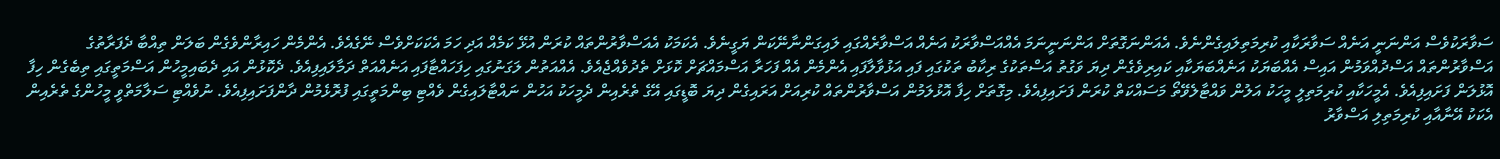ސަވާރަކުވެސް އަންނަނީ އަނެއް ސަވާރަކާއި ކުރިމަތިލައިގެންނެވެ. އެއަންނަގޮތަށް އަންނަނީނަމަ އެއްއަސްވާރަކު އަނެއް އަސްވާރެއްގައި ލައިގަންނާނޭކަން ޔަގީނެވެ. އެކަމަކު އެއަސްވާރުންތައް ކުރަން އުޅޭ ކަމެއް އަދި ހަމަ އެކަކަށްވެސް ނޭގެއެވެ. އެންމެން ހައިރާންވެގެން ބަލަން ތިއްބާ ދެފަރާތުގެ އަސްވާރުންތައް އަސްދުއްވަމުން އައިސް އެއްބަޔަކު އަނެއްބަޔަކާއި ކައިރިވެގެން ދިޔަ ވަގުތު އަސްތަކުގެ ރިކާބު ތަކުގައި ފައި އަޅުވާލާފައި އެންމެން އެއް ފަހަރާ އަސްމައްޗަށް ކޮޅަށް ތެދުވެއްޖެއެވެ. އެއްއަތުން ލަގަނުގައި ހިފަހައްޓާފައި އަނެއްއަތް ދަމާލައިފިއެވެ. ދެކޮޅުން އައި ދެބައިމީހުން އަސްމަތީގައި ތިބެގެން ހިފާ އޮޅުލަން ފަށައިފިއެވެ. އެމީހަކާއި ކުރިމަތިލީ މީހަކު އަލުން ވައްޓާލެވޭތޯ މަސައްކަތް ކުރަން ފަށައިފިއެވެ. މިގޮތަށް ހިފާ އޮޅުލަމުން އަސްވާރުންތައް ކުރިއަށް އަރައިގެން ދިޔަ ބޮޑީގައި އޭގެ ތެރެއިން ދެމީހަކު އަހުން ނައްޓާލައިގެން ވެއްޓި ބިންމަތީގައި ފުރޮޅެމުން ދާންފަށައިފިއެވެ. ނުވެއްޓި ސަލާމަތްވީ މީހުންގެ ތެރެއިން އެކަކު އޭނާއާއި ކުރިމަތިލި އަސްވާރު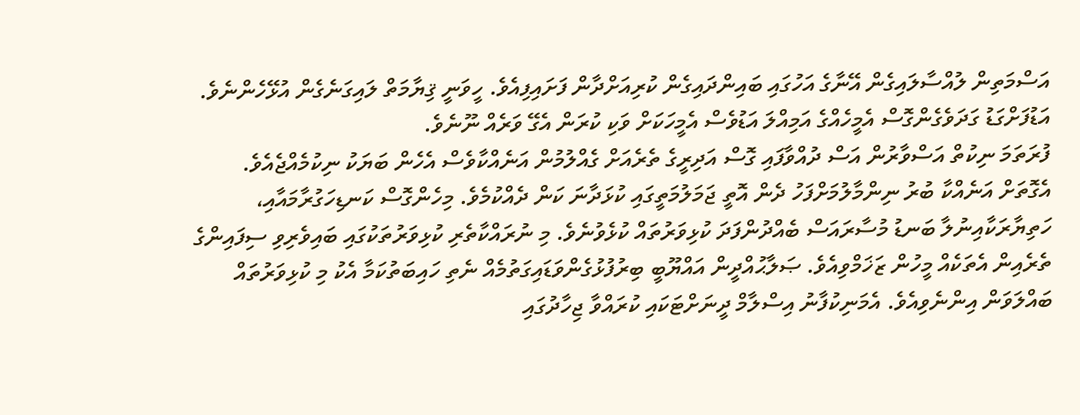އަސްމަތިން ލުއްސާލައިގެން އޭނާގެ އަހުގައި ބައިންދައިގެން ކުރިއަށްދާން ފަށައިފިއެވެ. ހީވަނީ ޤިޔާމަތް ލައިގަނެގެން އުޅޭހެންނެވެ. އަޑުފަށްގަޑު ގަދަވެގެންގޮސް އެމީހެއްގެ އަމިއްލަ އަޑުވެސް އެމީހަކަށް ވަކި ކުރަން އެގޭ ވަރެއް ނޫނެވެ.
ފުރަތަމަ ނިކުތް އަސްވާރުން އަސް ދުއްވާފައި ގޮސް އަދިރީގެ ތެރެއަށް ގެއްލުމުން އަނެއްކާވެސް އެހެން ބަޔަކު ނިކުމެއްޖެއެވެ. އެގޮތަށް އަނެއްކާ ބުރު ނިންމާލުމަށްފަހު ދެން އޮތީ ޖަމަލުމަތީގައި ކުޅަދާނަ ކަން ދެއްކުމެވެ. މިހެންގޮސް ކަނޑިހަގުރާމައާއި، ހަތިޔާރަކާއިނުލާ ބަނޑު މުސާރައަސް ބެއްދުންފަދަ ކުޅިވަރުތައް ކުޅެވުނެވެ. މި ނުރައްކާތެރި ކުޅިވަރުތަކުގައި ބައިވެރިވި ސިފައިންގެ ތެރެއިން އެތަކެއް މީހުން ޒަޚަމްވިއެވެ. ޞަލާޙުއްދީން އައްޔޫބީ ބިރުފުޅުގެންވަޑައިގަތުމެއް ނެތި ހައިބަތުކަމާ އެކު މި ކުޅިވަރުތައް ބައްލަވަން އިންނެވިއެވެ. އެމަނިކުފާނު އިސްލާމް ދީނަށްޓަކައި ކުރައްވާ ޖިހާދުގައި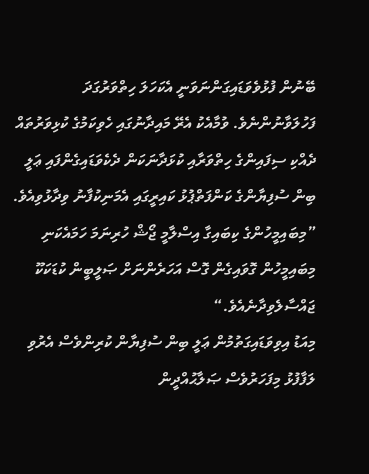ބޭނުން ފުޅުވެވަޑައިގަންނަވަނީ އެކަހަލަ ހިތްވަރުގަދަ ފަހުލަވާނުންނެވެ. ވުމާއެކު އެރޭ މައިދާނުގައި ހެވިކަމުގެ ކުޅިވަރުތައް ދެއްކި ސިފައިންގެ ހިތްވަރާއި ކުޅަދާނަކަން ދެކެވަޑައިގެންފައި ޢަލީ ބިން ސުފިޔާންގެ ކަންފަތްޕުޅު ކައިރީގައި އެމަނިކުފާނު ވިދާޅުވިއެވެ. ”މިބައިމީހުންގެ ކިބައިގާ އިސްލާމީ ޖޯޝް ހުރިނަމަ ހަމައެކަނި މިބައިމީހުން ގޮވައިގެން ގޮސް އަހަރެންނަށް ޞަލީބީން ކުޑަކަކޫ ޖައްސާލެވިދާނެއެވެ.“
މިއަޑު އިވިވަޑައިގަތުމުން ޢަލީ ބިން ސުފިޔާން ކުރިންވެސް އެރުވި ލަފާފުޅު މިފަހަރުވެސް ޞަލާޙުއްދީން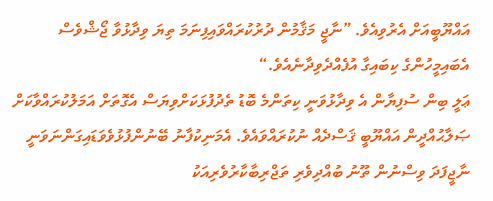އައްޔޫބީއަށް އެރުވިއެވެ. ”ނާޖީ މަޤާމުން ދުރުކުރައްވައިފިނަމަ ތިޔަ ވިދާޅުވާ ޖޯޝްވެސް އެބައިމީހުންގެ ކިބައިގާ އުފެއްދެވިދާނެއެވެ.“
ޢަލީ ބިން ސުފިޔާން އެ ވިދާޅުވަނީ ކިތަންމެ ބޮޑު ތެދުފުޅަކަށްވިޔަސް އެގޮތަށް އަމަލުކުރައްވާކަށް ޞަލާޙުއްދީން އައްޔޫބީ ޤަސްދެއް ނުކުރައްވައެވެ. އެމަނިކުފާނު ބޭނުންފުޅުވެވަޑައިގަންނަވަނީ ނާޖީފަދަ ވިސްނުން ތޫނު ބުއްދިވެރި ތަޖްރިބާކާރުވެރިއަކު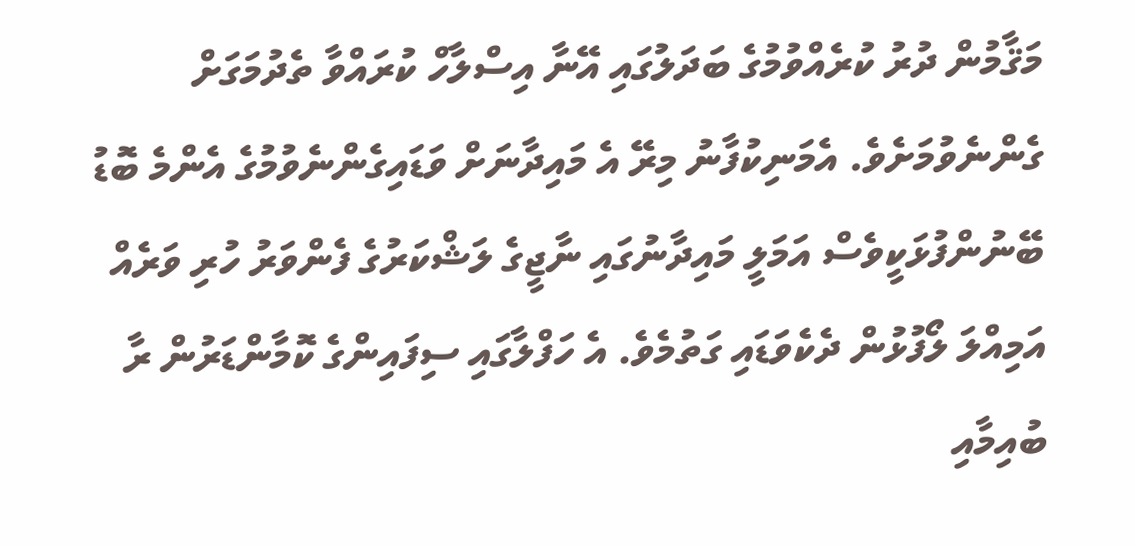މަޤާމުން ދުރު ކުރެއްވުމުގެ ބަދަލުގައި އޭނާ އިސްލާހް ކުރައްވާ ތެދުމަގަށް ގެންނެވުމަށެވެ. އެމަނިކުފާނު މިރޭ އެ މައިދާނަށް ވަޑައިގެންނެވުމުގެ އެންމެ ބޮޑު ބޭނުންފުޅަކީވެސް އަމަލީ މައިދާނުގައި ނާޖީގެ ލަޝްކަރުގެ ފެންވަރު ހުރި ވަރެއް އަމިއްލަ ލޯފުޅުން ދެކެވަޑައި ގަތުމެވެ. އެ ހަފްލާގައި ސިފައިންގެ ކޮމާންޑަރުން ރާ ބުއިމާއި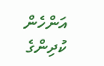އަންހެން ކުދިންގެ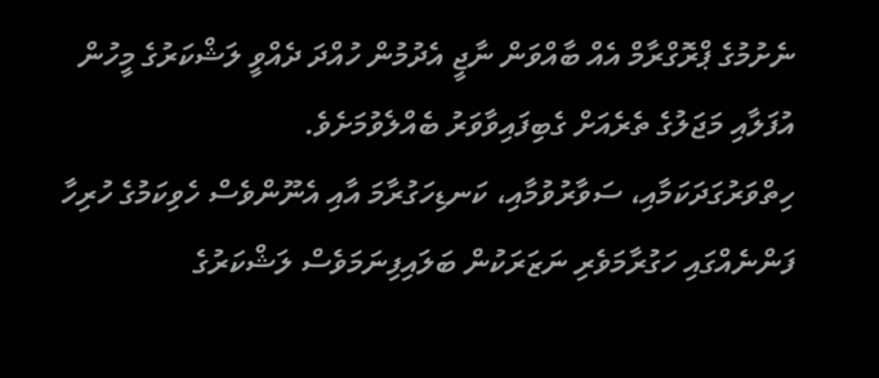ނެށުމުގެ ޕްރޮގްރާމް އެއް ބާއްވަން ނާޖީ އެދުމުން ހުއްދަ ދެއްވީ ލަޝްކަރުގެ މީހުން އުފަލާއި މަޖަލުގެ ތެރެއަށް ގެބިފައިވާވަރު ބެއްލެވުމަށެވެ.
ހިތްވަރުގަދަކަމާއި، ސަވާރުވުމާއި، ކަނޑިހަގުރާމަ އާއި އެނޫންވެސް ހެވިކަމުގެ ހުރިހާ ފަންނެއްގައި ހަގުރާމަވެރި ނަޒަރަކުން ބަލައިފިނަމަވެސް ލަޝްކަރުގެ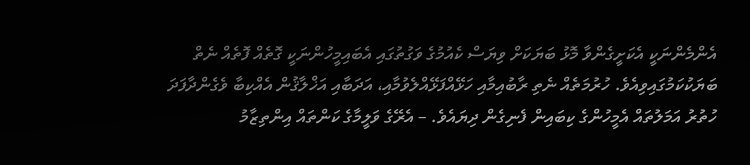އެންމެންނަކީ އެކަށީގެންވާ މޮޅު ބަޔަކަށް ވިޔަސް ކެއުމުގެ ވަގުތުގައި އެބައިމީހުންނަކީ ގޮތެއް ފޮތެއް ނެތް ބަޔަކުކަމުގައިވިއެވެ. ހުރުމަތެއް ނެތި ރާބުއިމާއި ހަޅޭއްފަޅޭއްލެވުމާއި، އަދަބާއި އަޚްލާޤުން އެއްކިބާ ވެގެންދާފަދަ ހުތުރު އަމަލުތައް އެމީހުންގެ ކިބައިން ފެނިގެން ދިޔައެވެ. – އެރޭގެ ވަލީމާގެ ކަންތައް އިންތިޒާމު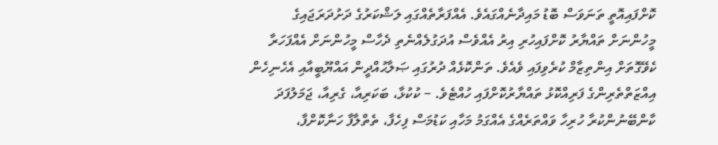ކޮށްފައިއޮތީ ތަނަވަސް ބޮޑު މައިދާނެއްގައެވެ. އެއްފަރާތެއްގައި ލަޝްކަރުގެ ދަށުދަރަޖައިގެ މީހުންނަށް ތައްޔާރު ކޮށްފައިހުރި އިރު އެއްވެސް އުދަގުލެއްނެތި ދެހާސް މީހުންނަށް އެއްފަހަރާ ކެވޭގޮތަށް އިންތިޒާމް ކުރެވިފައި ވެއެވެ. ތަންކޮޅެއް ދުރުގައި ޞަލާޙުއްދީން އައްޔޫބީއާއި އެހެނިހެން އިއްޒަތްތެރިންގެ ފަރިއްކޮޅު ތައްޔާރުކޮށްފައި ހުއްޓެވެ. – ކުކުޅާ، ބަކަރިއާ، ގެރިއާ، ޖަމަލުފަދަ ކާންބޭނުންކުރާ ހުރިހާ ވައްތަރެއްގެ އެއްގަމު މަހާއި ކަޑުމަސް ފިހެފާ، ތެތްލާފާ ހަނާކޮށްފާ،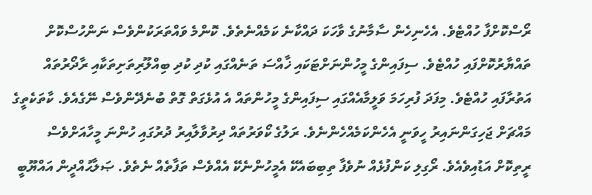ރޯސްކޮށްފާ ހުއްޓެވެ. އެހެނިހެން ސާމާނުގެ ވާހަކަ ދައްކާނެ ކަމެއްނެތެވެ. ކޮންމެ ވައްތަރަކުންވެސް ނަންހުސްކޮށް ތައްޔާރުކޮށްފައި ހުއްޓެވެ. ސިފައިންގެ މީހުންނަށްޓަކައި ޚާއްސަ ތަނެއްގައި ކުދި ކުދި ބިއްލޫރިތަށިތަކާއި ރާދޯރުތައް އަތުރާފައި ހުއްޓެވެ. މިފަދަ ފުރިހަމަ ވަލީމާއެއްގައި ސިފައިންގެ މީހުންތައް އެ އުޅެގަތް ގޮތް ބުނެދޭންވެސް ނޭގެއެވެ. ކާތަކެތީގެ މައްޗަށް ޖަހިގަންނައިރު ހީވަނީ އެހެންކަމެއްހެންނެވެ. ރަލުގެ ކޯވަރުތައް ދިރުވާލާއިރު ދުރުގައި ހުންނަ މީހާއަށްވެސް ރީތިކޮށް އަޑުއިވެއެވެ. ރޯގިލި ކަންފުޅެއް ނުވެފާ ތިބިބައެކޭ އެމީހުންނެކޭ އެއްވެސް ތަފާތެއް ނެތެވެ. ޞަލާޙުއްދީން އައްޔޫބީ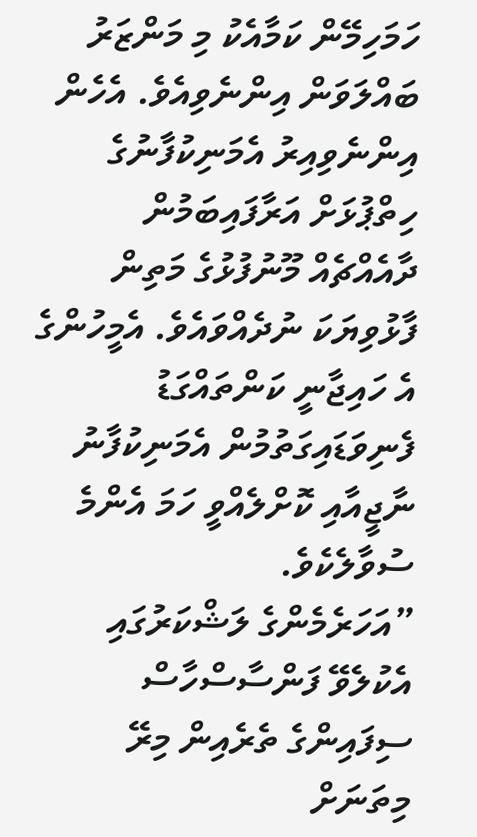ހަމަހިމޭން ކަމާއެކު މި މަންޒަރު ބައްލަވަން އިންނެވިއެވެ. އެހެން އިންނެވިއިރު އެމަނިކުފާނުގެ ހިތްޕުޅަށް އަރާފައިބަމުން ދާއެއްޗެއް މޫނުފުޅުގެ މަތިން ފާޅުވިޔަކަ ނުދެއްވައެވެ. އެމީހުންގެ އެ ހައިޖާނީ ކަންތައްގަޑު ފެނިވަޑައިގަތުމުން އެމަނިކުފާނު ނާޖީއާއި ކޮށްލެއްވީ ހަމަ އެންމެ ސުވާލެކެވެ.
”އަހަރެމެންގެ ލަޝްކަރުގައި އެކުލެވޭ ފަންސާސްހާސް ސިފައިންގެ ތެރެއިން މިރޭ މިތަނަށް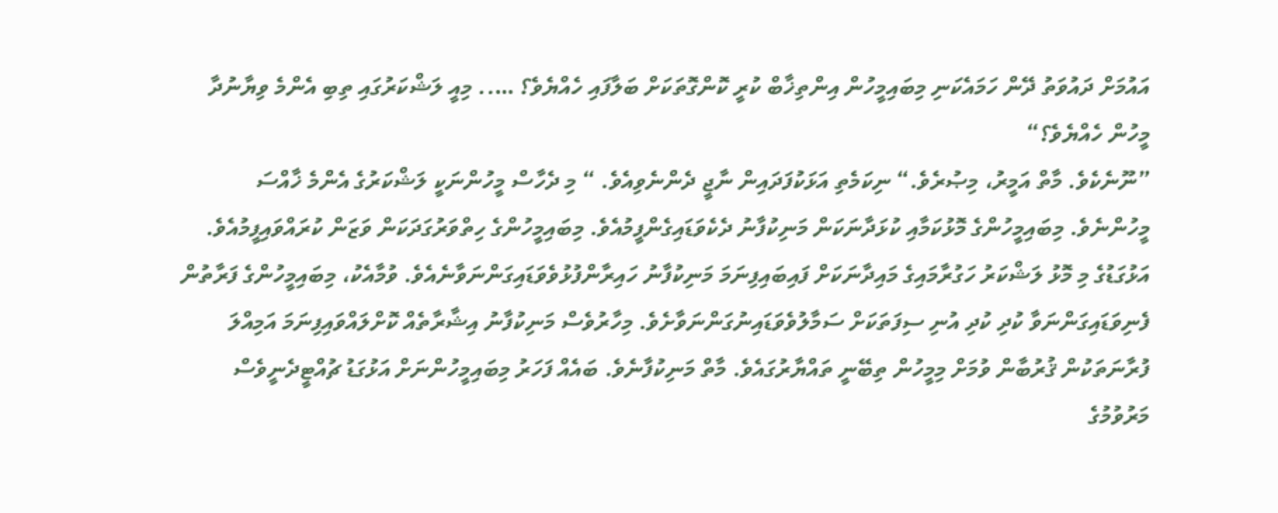އައުމަށް ދައުވަތު ދޭން ހަމައެކަނި މިބައިމީހުން އިންތިޚާބް ކުރީ ކޮންގޮތަކަށް ބަލާފައި ހެއްޔެވެ؟ ….. މިއީ ލަޝްކަރުގައި ތިބި އެންމެ ވިޔާނުދާ މީހުން ހެއްޔެވެ؟“
”ނޫނެކެވެ. މާތް އަމީރު، މިޞުރެވެ.“ ނިކަމެތި އަޅަކުފަދައިން ނާޖީ ދެންނެވިއެވެ. “ މި ދެހާސް މީހުންނަކީ ލަޝްކަރުގެ އެންމެ ޚާއްސަ މީހުންނެވެ. މިބައިމީހުންގެ މޮޅުކަމާއި ކުޅަދާނަކަން މަނިކުފާނު ދެކެވަޑައިގެންފީމުއެވެ. މިބައިމީހުންގެ ހިތްވަރުގަދަކަން ވަޒަން ކުރައްވައިފީމުއެވެ. އަޅުގަޑުގެ މި މޮޅު ލަޝްކަރު ހަގުރާމައިގެ މައިދާނަކަށް ފައިބައިފިނަމަ މަނިކުފާނު ހައިރާންފުޅުވެވަޑައިގަންނަވާނެއެވެ. ވުމާއެކު، މިބައިމީހުންގެ ފަރާތުން ފެނިވަޑައިގަންނަވާ ކުދި ކުދި އުނި ސިފަތަކަށް ސަމާލުވެވަޑައިނުގަންނަވާށެވެ. މިހާރުވެސް މަނިކުފާނު އިޝާރާތެއް ކޮށްލައްވައިފިނަމަ އަމިއްލަ ފުރާނަތަކުން ޤުރުބާން ވުމަށް މިމީހުން ތިބޭނީ ތައްޔާރުގައެވެ. މާތް މަނިކުފާނެވެ. ބައެއް ފަހަރު މިބައިމީހުންނަށް އަޅުގަޑު ޗުއްޓީދެނީވެސް މަރުވުމުގެ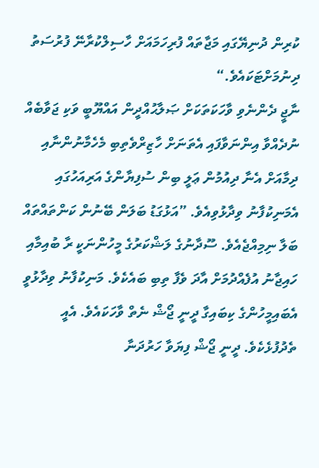ކުރިން ދުނިޔޭގައި މަޖާތައް ފުރިހަމައަށް ހާސިލްކުރާނޭ ފުރުސަތު ދިނުމަށްޓަކައެވެ.“
ނާޖީ ދެންނެވި ވާހަކަތަކަށް ޞަލާޙުއްދީން އައްޔޫބީ ވަކި ޖަވާބެއް ނުދެއްވާ އިންނަވާފައި އެތަނަށް ހާޒިރްވެތިބި މެހެމާނުންނާއި ދިމާއަށް އެނާ ދިއުމުން ޢަލީ ބިން ސުފިޔާންގެ އަރިއަހުގައި އެމަނިކުފާނު ވިދާޅުވިއެވެ. ”އަޅުގަޑު ބަލަން ބޭނުން ކަންތައްތައް ބަލާ ނިމިއްޖެއެވެ. ސޫދާނުގެ ލަޝްކަރުގެ މީހުންނަކީ ރާ ބުއިމާއި ހައިޖާނު އުފެއްދުމަށް އާދަ ވެފާ ތިބި ބައެކެވެ. މަނިކުފާނު ވިދާޅުވީ އެބައިމީހުންގެ ކިބައިގާ ދީނީ ޖޯޝް ނެތް ވާހަކައެވެ. އެއީ ތެދުފުޅެކެވެ. ދީނީ ޖޯޝް ފިޔަވާ ހަރުދަނާ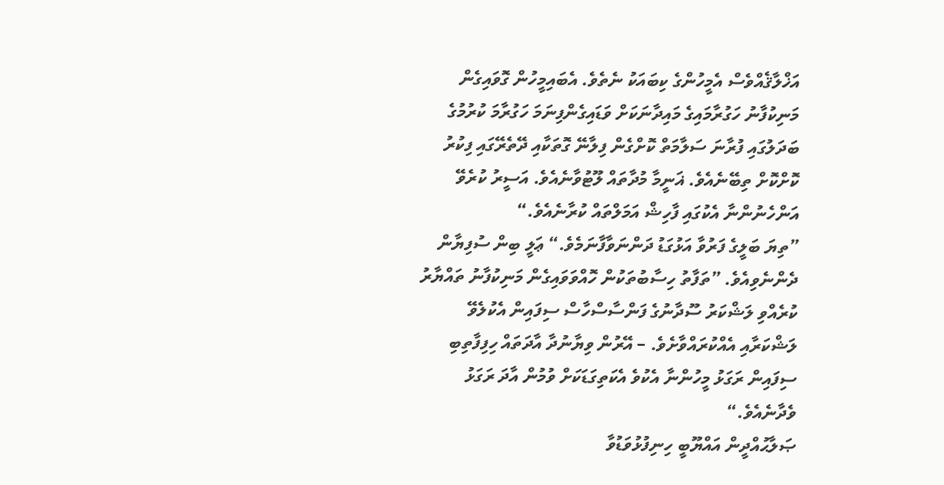އަޚްލާޤެއްވެސް އެމީހުންގެ ކިބައަކު ނެތެވެ. އެބައިމީހުން ގޮވައިގެން މަނިކުފާނު ހަގުރާމައިގެ މައިދާނަކަށް ވަޑައިގެންފިނަމަ ހަގުރާމަ ކުރުމުގެ ބަދަލުގައި ފުރާނަ ސަލާމަތް ކޮށްގެން ފިލާނޭ ގޮތަކާއި ދޭތެރޭގައި ފިކުރު ކޮށްކޮށް ތިބޭނެއެވެ. ޣަނީމާ މުދާތައް ލޫޓުވާނެއެވެ. އަސީރު ކުރެވޭ އަންހެނުންނާ އެކުގައި ފާހިޝް އަމަލްތައް ކުރާނެއެވެ.“
”ތިޔަ ބަލީގެ ފަރުވާ އަޅުގަޑު ދަންނަވާފާނަމެވެ.“ ޢަލީ ބިން ސުފިޔާން ދެންނެވިއެވެ. ”ތަފާތު ހިސާބުތަކުން ހޮއްވަވައިގެން މަނިކުފާނު ތައްޔާރު ކުރެއްވި ލަޝްކަރު ސޫދާނުގެ ފަންސާސްހާސް ސިފައިން އެކުލެވޭ ލަޝްކަރާއި އެއްކުރައްވާށެވެ. – އޭރުން ވިޔާނުދާ އާދަތައް ހިފިފާތިބި ސިފައިން ރަގަޅު މީހުންނާ އެކުވެ އެކަތިގަޑަކަށް ވުމުން އާދަ ރަގަޅު ވެދާނެއެވެ.“
ޞަލާޙުއްދީން އައްޔޫބީ ހިނިފުޅުވަޑުވާ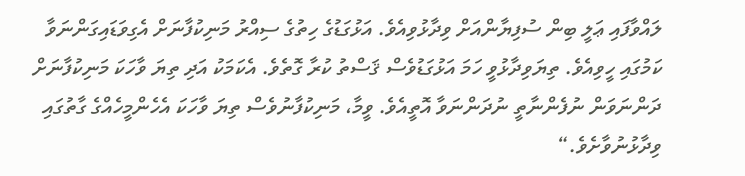ލައްވާފައި ޢަލީ ބިން ސުފިޔާންއަށް ވިދާޅުވިއެވެ. އަޅުގަޑުގެ ހިތުގެ ސިއްރު މަނިކުފާނަށް އެގިވަޑައިގަންނަވާ ކަމުގައި ހީވިއެވެ. ތިޔަވިދާޅުވީ ހަމަ އަޅުގަޑުވެސް ޤަސްތު ކުރާ ގޮތެވެ. އެކަމަކު އަދި ތިޔަ ވާހަކަ މަނިކުފާނަށް ދަންނަވަން ނުފެންނާތީ ނުދަންނަވާ އޮތީއެވެ. ވީމާ، މަނިކުފާނުވެސް ތިޔަ ވާހަކަ އެހެންމީހެއްގެ ގާތުގައި ވިދާޅުނުވާށެވެ.“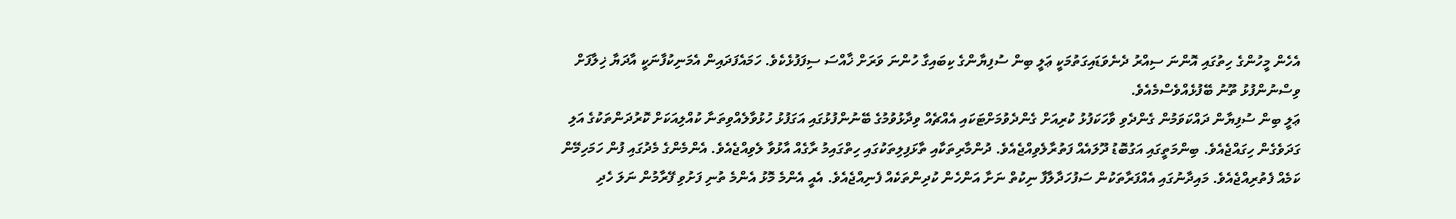އެހެން މީހުންގެ ހިތުގައި އޮންނަ ސިއްރު ދެނެވަޑައިގަތުމަކީ ޢަލީ ބިން ސުފިޔާންގެ ކިބައިގާ ހުންނަ ވަރަށް ޚާއްސަ ސިފަފުޅެކެވެ. ހަމައެފަދައިން އެމަނިކުފާނަކީ އާދަޔާ ޚިލާފަށް ވިސްނުންފުޅު ތޫނު ބޭފުޅެއްވެސްމެއެވެ.
ޢަލީ ބިން ސުފިޔާން ދައްކަވަމުން ގެންދެވި ވާހަކަފުޅު ކުރިއަށް ގެންދެވުމަށްޓަކައި އެއްޗެއް ވިދާޅުވުމުގެ ބޭނުންފުޅުގައި އަގަފުޅު ހުޅުވާލެއްވިތަނާ ކުއްލިއަކަށް ކޮރުދަންތަކުގެ އަލި ގަދަވެގެން ހިގައްޖެއެވެ. ބިންމަތީގައި އަގުބޮޑު ދޫލައެއް ފަތުރާލެވިއްޖެއެވެ. ދުންމާރިތަކާއި ތާޅަފިލިތަކުގައި ހިތްގައިމު ރާގެއް އާޅުވާ ލެވިއްޖެއެވެ. އެންމެންގެ މެދުގައި ފުން ހަމަހިމޭން ކަމެއް ފެތުރިއްޖެއެވެ. މައިދާނުގައި އެއްފަރާތަކުން ސަފުހަދާލާފާ ނިކުތް ނަށާ އަންހެން ކުދިންތަކެއް ފެނިއްޖެއެވެ. އެއީ އެންމެ މޮޅު އެންމެ ތުނި ފަށުވި ފޭރާމުން ނަލަ ހެދި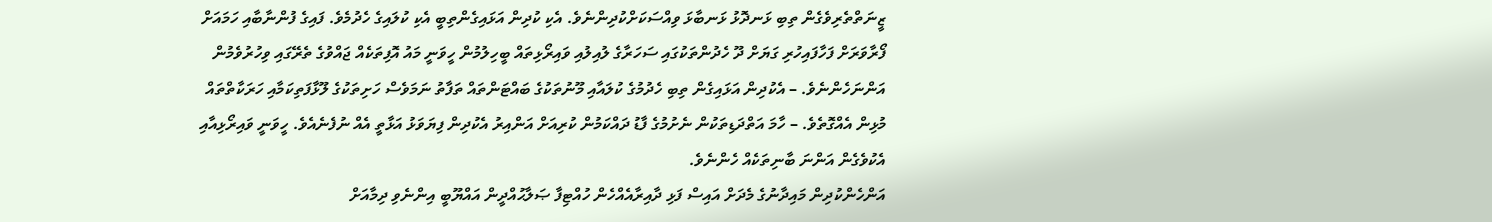ޒީނަތްތެރިވެގެން ތިބި ޅަނދޮޅު ޅަނބާޅަ ވިއްސަކަށްކުދިންނެވެ. އެކި ކުދިން އަޅައިގެންތިބީ އެކި ކުލައިގެ ހެދުމެވެ. ފައިގެ ފުންނާބާއި ހަމައަށް ފޯރާވަރަށް ފަހާފައިހުރި ގަޔަށް ދޫ ހެދުންތަކުގައި ސަހަރާގެ ލުއިލުއި ވައިރޯޅިތައް ބީހިލުމުން ހީވަނީ މައު އޮފިތަކެއް ޖައްވުގެ ތެރޭގައި ވިހުރުވެމުން އަންނަހެންނެވެ. – އެކުދިން އަޅައިގެން ތިބި ހެދުމުގެ ކުލައާއި މޫނުތަކުގެ ބައްޓަންތައް ތަފާތު ނަމަވެސް ހަށިތަކުގެ ލޫޅާފަތިކަމާއި ހަރަކާތްތައް މުޅިން އެއްގޮތެވެ. – ހާމަ އަތްދަޑިތަކުން ނެށުމުގެ ފާޑު ދައްކަމުން ކުރިއަށް އަންއިރު އެކުދިން ފިޔަވަޅު އަޅާތީ އެއް ނުފެނެއެވެ. ހީވަނީ ވައިރޯޅިއާއި އެކުވެގެން އަންނަ ބާނިތަކެއް ހެންނެވެ.
އަންހެންކުދިން މައިދާނުގެ މެދަށް އައިސް ފަޅި ދާއިރާއެއްހެން ހުއްޓިފާ ޞަލާޙުއްދީން އައްޔޫބީ އިންނެވި ދިމާއަށް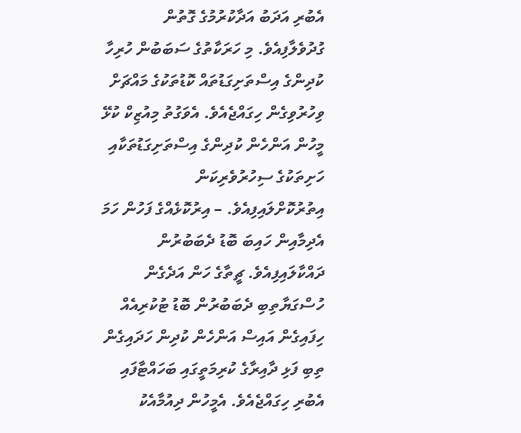އެބުރި އަދަބު އަދާކުރުމުގެ ގޮތުން ގުދުވެލާފިއެވެ. މި ހަރަކާތުގެ ސަބަބުން ހުރިހާ ކުދިންގެ އިސްތަށިގަޑުތައް ކޮޑުތަކުގެ މައްޗަށް ވިހުރުވިގެން ހިގައްޖެއެވެ. އެވަގުތު މިއުޒިކް ކުޅޭ މީހުން އަންހެން ކުދިންގެ އިސްތަށިގަޑުތަކާއި ހަށިތަކުގެ ސިހުރުވެރިކަން އިތުރުކޮށްލައިފިއެވެ. – އިރުކޮޅެއްގެ ފަހުން ހަމަ އެދިމާއިން ހައިބަ ބޮޑު ދެބަބުރުން ދައްކާލައިފިއެވެ. ޗީތާގެ ހަން އަދެގެން ހުސްގަޔާތިބި ދެބަބުރުން ބޮޑު ޓުކުރިއެއް ހިފައިގެން އައިސް އަންހެން ކުދިން ހަދައިގެން ތިބި ފަޅި ދާއިރާގެ ކުރިމަތީގައި ބަހައްޓާފައި އެބުރި ހިގައްޖެއެވެ. އެމީހުން ދިއުމާއެކު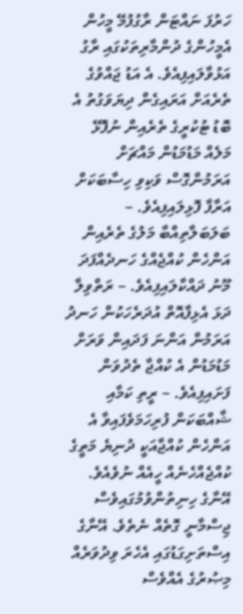ހަރުފަ ނައްޓަން ރާގުފުމޭ މީހުން އެމީހުންގެ ދުންމާރިތަކުގައި ރާގު އަޅުވާލައިފިއެވެ. އެ އަޑު ޖައްވުގެ ތެރެއަށް އަރައިގެން ދިޔަވަގުތު އެ ބޮޑު ޓުކުރީގެ ތެރެއިން ނުފޮޅޭ މަލެއް މަޑުމަޑުން މައްޗަށް އަރަމުންގޮސް ވަކިވި ހިސާބަކަށް އަރާފާ ފޮޅިލައިފިއެވެ. – ބަލަބަލާތިއްބާ މަލުގެ ތެރެއިން އަންހެން ކުއްޖެއްގެ ހަނދެއްފަދަ މޫނު ދައްކާލައިފިއެވެ. – ރަތްވިލާ ދަޅަ އެޅިފާއޮތް އުދަރެހަކުން ހަނދު އަރަމުން އަންނަ ފަދައިން ވަރަށް މަޑުމަޑުން އެ ކުއްޖާ ތެދުވަން ފަށައިފިއެވެ. – ރީތި ކަމާއި ޝާއްބަކަން ފުރިހަމަވެފައިވާ އެ އަންހެން ކުއްޖާއަކީ ދުނިޔެ މަތީގެ ކުއްޖެއްހެނެއް ހީއެއް ނުވެއެވެ. އޭނާގެ ހިނިތުންވުމުގައިވެސް ޖިސްމާނީ ގޮތެއް ނެތެވެ. އޭނާގެ އިސްތަށިގަޑުގައި އެހެރަ ވިދުވަރެއް މިޞުރުގެ އެއްވެސް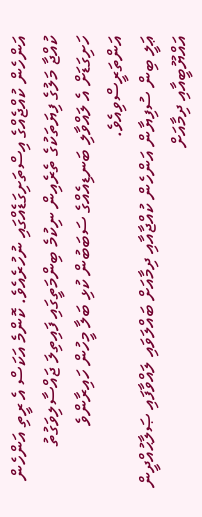އަންހެން ކުއްޖެއްގެ އިސްތަށިގަޑެއްގައި ނުހުރެއެވެ. ކޮންމެ އަކަސް އެ ރީތި އަންހެން ކުއްޖާ މަލުގެ ފިޔަތަކުގެ ތެރެއިން ނިކުމެ ބިންމަތީގައި ފައިތިލަ ޖައްސާލިވަގުތު ހަށިގަޑަށް އެ ލައްވާލި ބަނޑިއެއްގެ ސަބަބުން ކުޅި ބަލާ މީހުން ހައިރާންވެ އަންތަރީސްވިއެވެ.
ޢަލީ ބިން ސުފިޔާން އަންހެން ކުއްޖާއާއި ދިމާއަށް ބައްލަވައި ލައްވާފައި ޞަލާޙުއްދީން އައްޔޫބީއާއި ދިމާއަށް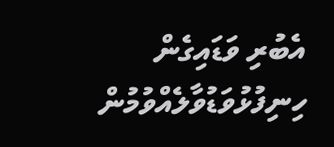އެބުރި ވަޑައިގެން ހިނިފުޅުވަޑުވާލެއްވުމުން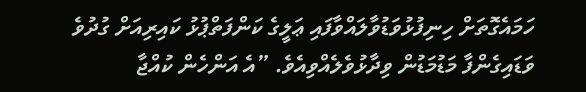ހަމައެގޮތަށް ހިނިފުޅުވަޑުވާލައްވާފައި ޢަލީގެ ކަންފަތްޕުޅު ކައިރިއަށް ގުދުވެ ވަޑައިގެންފާ މަޑުމަޑުން ވިދާޅުވެލެއްވިއެވެ. ”އެ އަންހެން ކުއްޖާ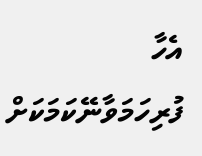އެހާ ފުރިހަމަވާނޭކަމަކަށް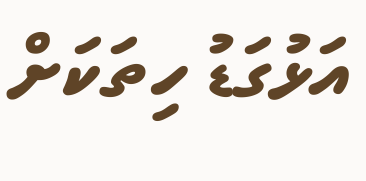އަޅުގަޑު ހިތަކަށް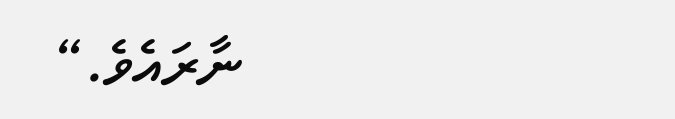ނާރައެވެ.“